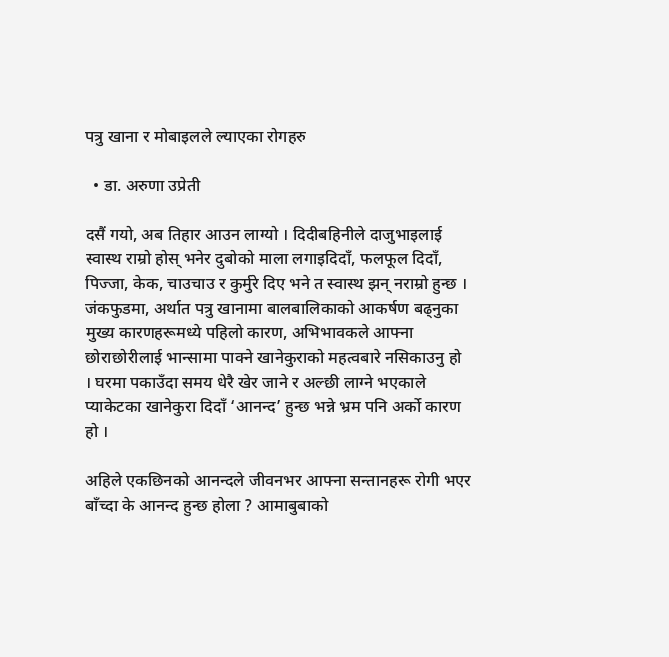पत्रु खाना र मोबाइलले ल्याएका रोगहरु

  • डा. अरुणा उप्रेती

दसैं गयो, अब तिहार आउन लाग्यो । दिदीबहिनीले दाजुभाइलाई स्वास्थ राम्रो होस् भनेर दुबोको माला लगाइदिदाँ, फलफूल दिदाँ, पिज्जा, केक, चाउचाउ र कुर्मुरे दिए भने त स्वास्थ झन् नराम्रो हुन्छ । जंकफुडमा, अर्थात पत्रु खानामा बालबालिकाको आकर्षण बढ्नुका मुख्य कारणहरूमध्ये पहिलो कारण, अभिभावकले आफ्ना छोराछोरीलाई भान्सामा पाक्ने खानेकुराको महत्वबारे नसिकाउनु हो । घरमा पकाउँदा समय धेरै खेर जाने र अल्छी लाग्ने भएकाले प्याकेटका खानेकुरा दिदाँ ‘आनन्द’ हुन्छ भन्ने भ्रम पनि अर्को कारण हो ।

अहिले एकछिनको आनन्दले जीवनभर आफ्ना सन्तानहरू रोगी भएर बाँच्दा के आनन्द हुन्छ होला ? आमाबुबाको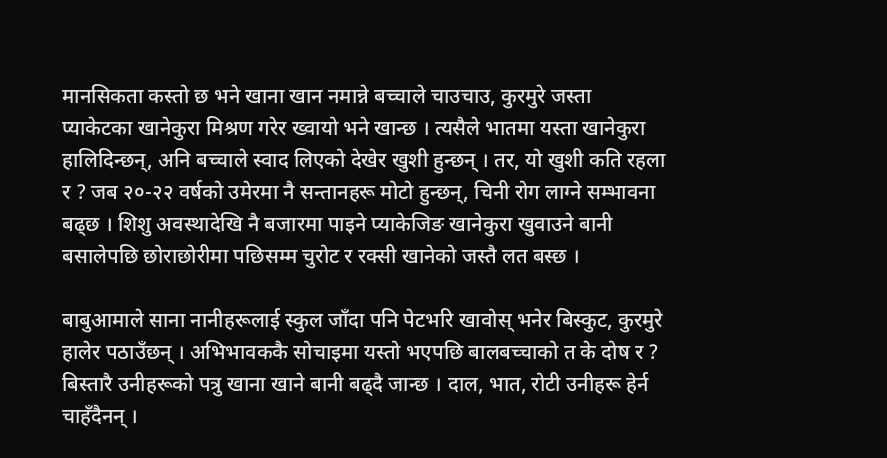मानसिकता कस्तो छ भने खाना खान नमान्ने बच्चाले चाउचाउ, कुरमुरे जस्ता प्याकेटका खानेकुरा मिश्रण गरेर ख्वायो भने खान्छ । त्यसैले भातमा यस्ता खानेकुरा हालिदिन्छन्, अनि बच्चाले स्वाद लिएको देखेर खुशी हुन्छन् । तर, यो खुशी कति रहला र ? जब २०-२२ वर्षको उमेरमा नै सन्तानहरू मोटो हुन्छन्, चिनी रोग लाग्ने सम्भावना बढ्छ । शिशु अवस्थादेखि नै बजारमा पाइने प्याकेजिङ खानेकुरा खुवाउने बानी बसालेपछि छोराछोरीमा पछिसम्म चुरोट र रक्सी खानेको जस्तै लत बस्छ ।

बाबुआमाले साना नानीहरूलाई स्कुल जाँदा पनि पेटभरि खावोस् भनेर बिस्कुट, कुरमुरे हालेर पठाउँछन् । अभिभावककै सोचाइमा यस्तो भएपछि बालबच्चाको त के दोष र ? बिस्तारै उनीहरूको पत्रु खाना खाने बानी बढ्दै जान्छ । दाल, भात, रोटी उनीहरू हेर्न चाहँदैनन् ।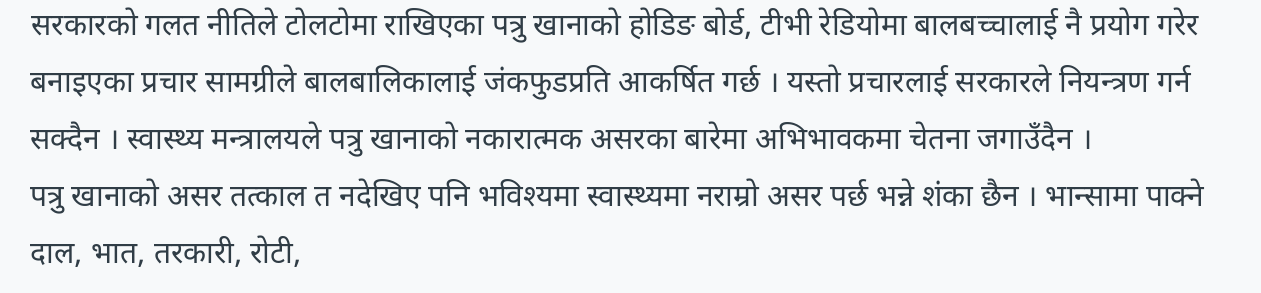सरकारको गलत नीतिले टोलटोमा राखिएका पत्रु खानाको होडिङ बोर्ड, टीभी रेडियोमा बालबच्चालाई नै प्रयोग गरेर बनाइएका प्रचार सामग्रीले बालबालिकालाई जंकफुडप्रति आकर्षित गर्छ । यस्तो प्रचारलाई सरकारले नियन्त्रण गर्न सक्दैन । स्वास्थ्य मन्त्रालयले पत्रु खानाको नकारात्मक असरका बारेमा अभिभावकमा चेतना जगाउँदैन ।
पत्रु खानाको असर तत्काल त नदेखिए पनि भविश्यमा स्वास्थ्यमा नराम्रो असर पर्छ भन्ने शंका छैन । भान्सामा पाक्ने दाल, भात, तरकारी, रोटी,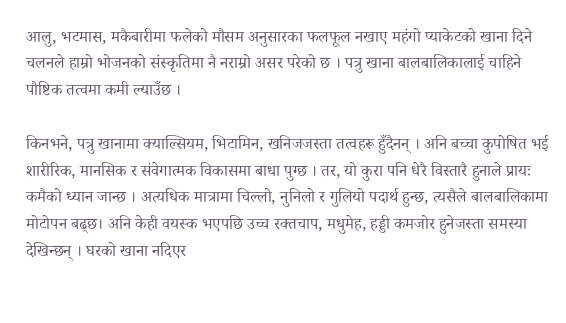आलु, भटमास, मकैबारीमा फलेको मौसम अनुसारका फलफूल नखाए महंगो प्याकेटको खाना दिने चलनले हाम्रो भोजनको संस्कृतिमा नै नराम्रो असर परेको छ । पत्रु खाना बालबालिकालाई चाहिने पौष्टिक तत्वमा कमी ल्याउँछ ।

किनभने, पत्रु खानामा क्याल्सियम, भिटामिन, खनिजजस्ता तत्वहरू हुँदैनन् । अनि बच्चा कुपोषित भई शारीरिक, मानसिक र संवेगात्मक विकासमा बाधा पुग्छ । तर, यो कुरा पनि धेरै विस्तारै हुनाले प्रायः कमैको ध्यान जान्छ । अत्यधिक मात्रामा चिल्लो, नुनिलो र गुलियो पदार्थ हुन्छ, त्यसैले बालबालिकामा मोटोपन बढ्छ। अनि केही वयस्क भएपछि उच्च रक्तचाप, मधुमेह, हड्डी कमजोर हुनेजस्ता समस्या देखिन्छन् । घरको खाना नदिएर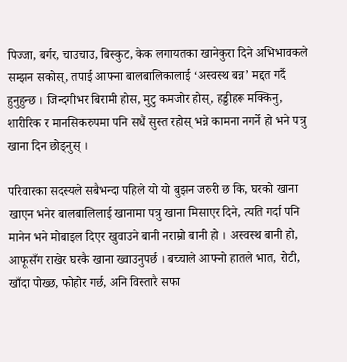पिज्जा, बर्गर, चाउचाउ, बिस्कुट, केक लगायतका खानेकुरा दिने अभिभावकले सम्झन सकोस्, तपाई आफ्ना बालबालिकालाई ‘अस्वस्थ बन्न’ मद्दत गर्दै हुनुहुन्छ । जिन्दगीभर बिरामी होस, मुटु कमजोर होस्, हड्डीहरू मक्किनु, शारीरिक र मानसिकरुपमा पनि सधैं सुस्त रहोस् भन्ने कामना नगर्ने हो भने पत्रु खाना दिन छोड्नुस् ।

परिवारका सदस्यले सबैभन्दा पहिले यो यो बुझन जरुरी छ कि, घरको खाना खाएन भनेर बालबालिलाई खानामा पत्रु खाना मिसाएर दिने, त्यति गर्दा पनि मानेन भने मोबाइल दिएर खुवाउने बानी नराम्रो बानी हो । अस्वस्थ बानी हो, आफूसँग राखेर घरकै खाना ख्वाउनुपर्छ । बच्चाले आफ्नो हातले भात, रोटी, खाँदा पोख्छ, फोहोर गर्छ, अनि विस्तारै सफा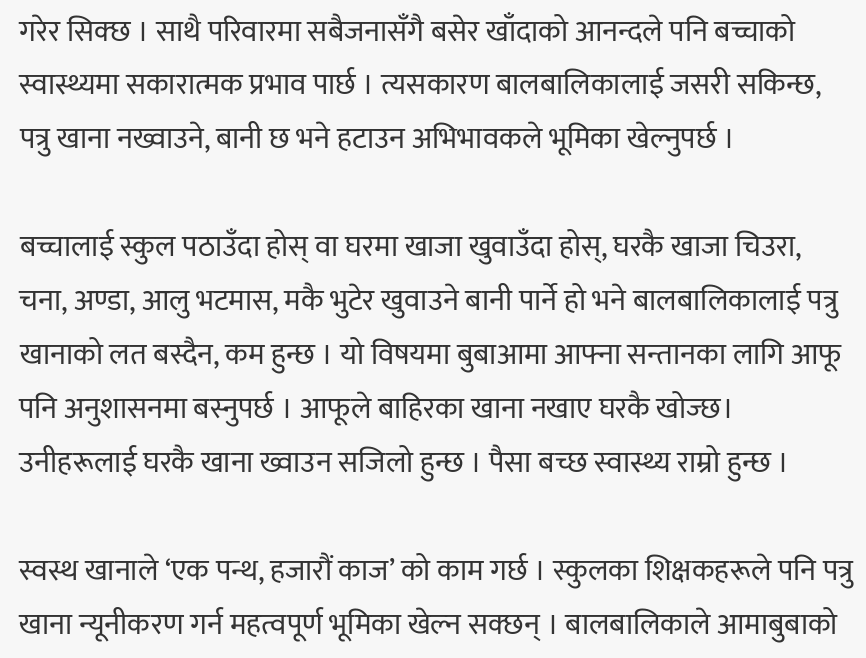गरेर सिक्छ । साथै परिवारमा सबैजनासँगै बसेर खाँदाको आनन्दले पनि बच्चाको स्वास्थ्यमा सकारात्मक प्रभाव पार्छ । त्यसकारण बालबालिकालाई जसरी सकिन्छ, पत्रु खाना नख्वाउने, बानी छ भने हटाउन अभिभावकले भूमिका खेल्नुपर्छ ।

बच्चालाई स्कुल पठाउँदा होस् वा घरमा खाजा खुवाउँदा होस्, घरकै खाजा चिउरा, चना, अण्डा, आलु भटमास, मकै भुटेर खुवाउने बानी पार्ने हो भने बालबालिकालाई पत्रु खानाको लत बस्दैन, कम हुन्छ । यो विषयमा बुबाआमा आफ्ना सन्तानका लागि आफू पनि अनुशासनमा बस्नुपर्छ । आफूले बाहिरका खाना नखाए घरकै खोज्छ। उनीहरूलाई घरकै खाना ख्वाउन सजिलो हुन्छ । पैसा बच्छ स्वास्थ्य राम्रो हुन्छ ।

स्वस्थ खानाले ‘एक पन्थ, हजारौं काज’ को काम गर्छ । स्कुलका शिक्षकहरूले पनि पत्रु खाना न्यूनीकरण गर्न महत्वपूर्ण भूमिका खेल्न सक्छन् । बालबालिकाले आमाबुबाको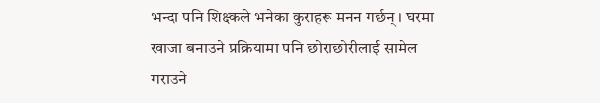भन्दा पनि शिक्ष्कले भनेका कुराहरू मनन गर्छन् । घरमा खाजा बनाउने प्रक्रियामा पनि छोराछोरीलाई सामेल गराउने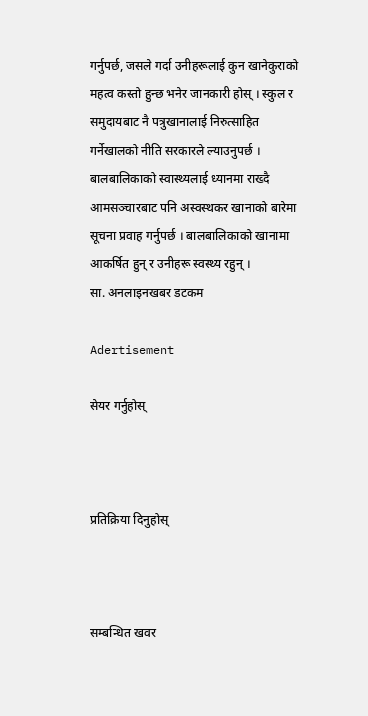गर्नुपर्छ, जसले गर्दा उनीहरूलाई कुन खानेकुराको महत्व कस्तो हुन्छ भनेर जानकारी होस् । स्कुल र समुदायबाट नै पत्रुखानालाई निरुत्साहित गर्नेखालको नीति सरकारले ल्याउनुपर्छ । बालबालिकाको स्वास्थ्यलाई ध्यानमा राख्दै आमसञ्चारबाट पनि अस्वस्थकर खानाको बारेमा सूचना प्रवाह गर्नुपर्छ । बालबालिकाको खानामा आकर्षित हुन् र उनीहरू स्वस्थ्य रहुन् ।
सा. अनलाइनखबर डटकम

Adertisement

सेयर गर्नुहोस्



प्रतिक्रिया दिनुहोस्



सम्बन्धित खवर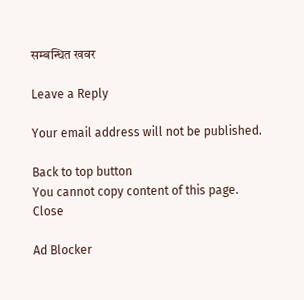सम्बन्धित खवर

Leave a Reply

Your email address will not be published.

Back to top button
You cannot copy content of this page.
Close

Ad Blocker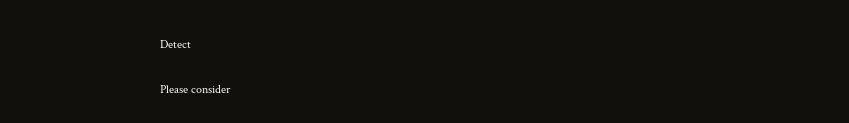Detect

Please consider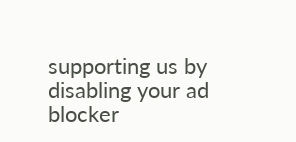supporting us by disabling your ad blocker